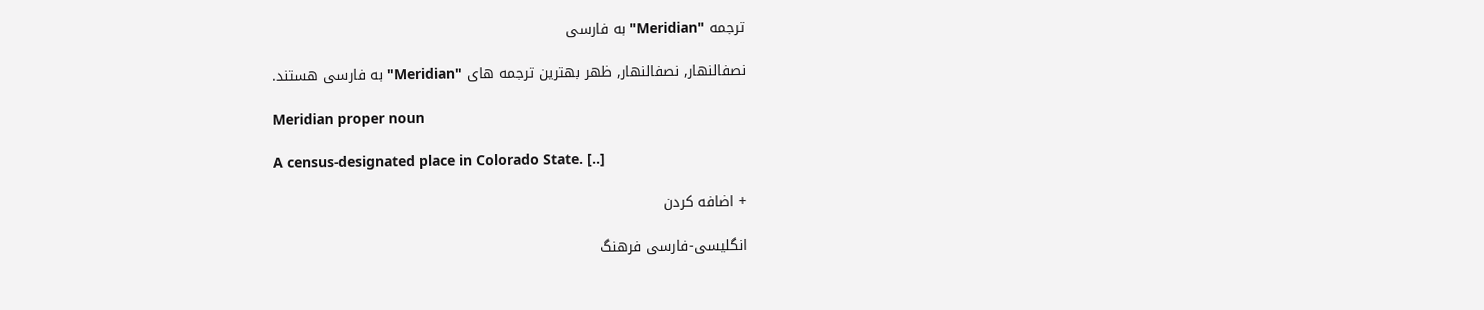ترجمه "Meridian" به فارسی

نصفالنهار, نصفالنهار, ظهر بهترین ترجمه های "Meridian" به فارسی هستند.

Meridian proper noun

A census-designated place in Colorado State. [..]

+ اضافه کردن

انگلیسی-فارسی فرهنگ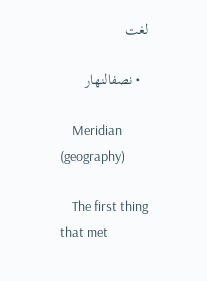لغت

  • نصفالنهار

    Meridian (geography)

    The first thing that met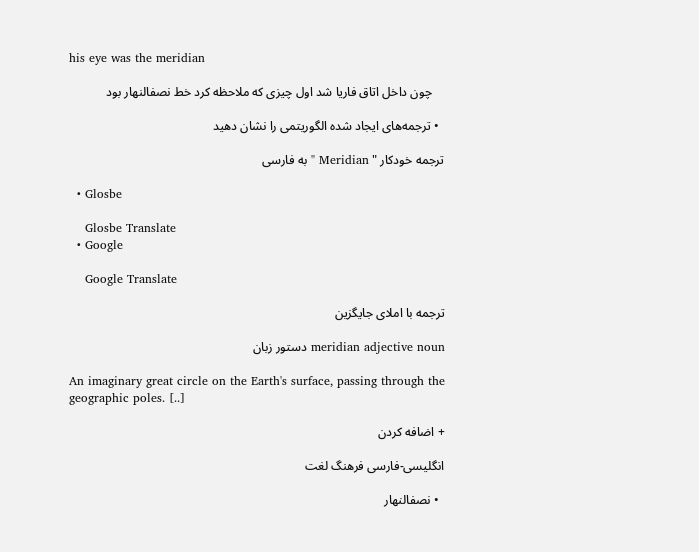his eye was the meridian

    چون داخل اتاق فاریا شد اول چیزی که ملاحظه کرد خط نصفالنهار بود

  • ترجمه‌های ایجاد شده الگوریتمی را نشان دهید

ترجمه خودکار " Meridian " به فارسی

  • Glosbe

    Glosbe Translate
  • Google

    Google Translate

ترجمه با املای جایگزین

meridian adjective noun دستور زبان

An imaginary great circle on the Earth's surface, passing through the geographic poles. [..]

+ اضافه کردن

انگلیسی-فارسی فرهنگ لغت

  • نصفالنهار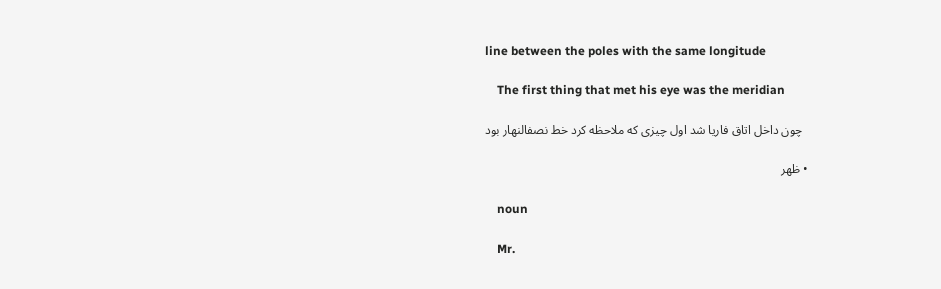line between the poles with the same longitude

    The first thing that met his eye was the meridian

    چون داخل اتاق فاریا شد اول چیزی که ملاحظه کرد خط نصفالنهار بود

  • ظهر

    noun

    Mr.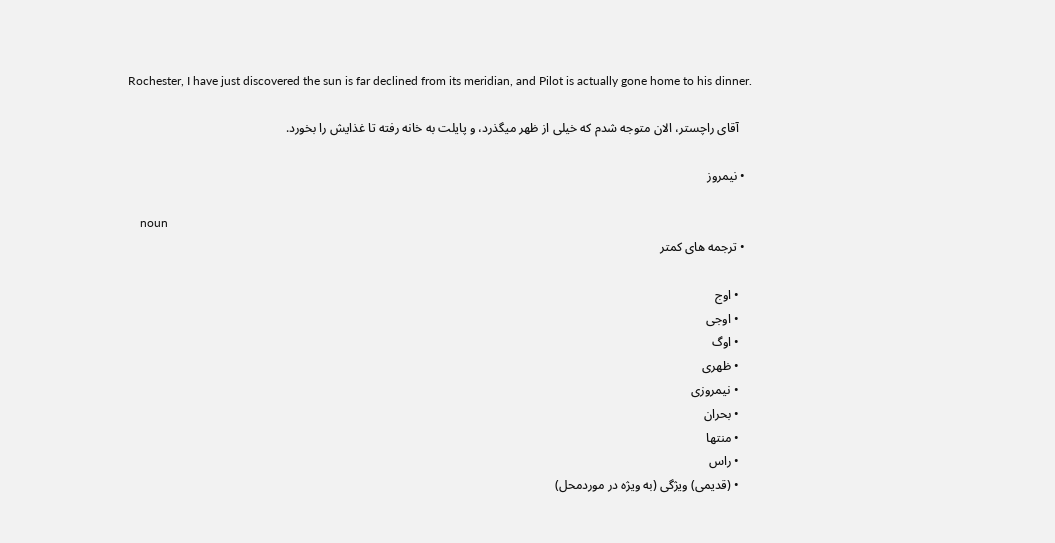Rochester, I have just discovered the sun is far declined from its meridian, and Pilot is actually gone home to his dinner.

    آقای راچستر، الان متوجه شدم که خیلی از ظهر میگذرد، و پایلت به خانه رفته تا غذایش را بخورد.

  • نیمروز

    noun
  • ترجمه های کمتر

    • اوج
    • اوجی
    • اوگ
    • ظهری
    • نیمروزی
    • بحران
    • منتها
    • راس
    • (قدیمی) ویژگی (به ویژه در موردمحل)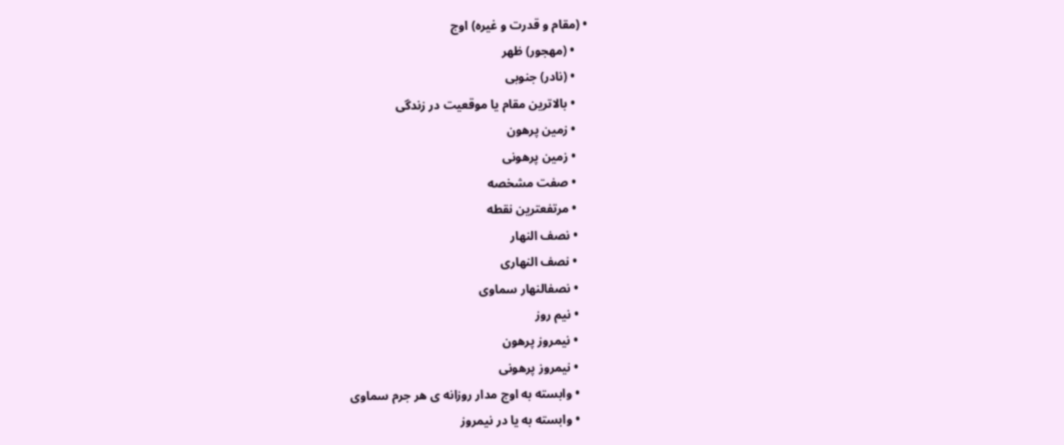• (مقام و قدرت و غیره) اوج
    • (مهجور) ظهر
    • (نادر) جنوبی
    • بالاترین مقام یا موقعیت در زندگی
    • زمین پرهون
    • زمین پرهونی
    • صفت مشخصه
    • مرتفعترین نقطه
    • نصف النهار
    • نصف النهاری
    • نصفالنهار سماوی
    • نیم روز
    • نیمروز پرهون
    • نیمروز پرهونی
    • وابسته به اوج مدار روزانه ی هر جرم سماوی
    • وابسته به یا در نیمروز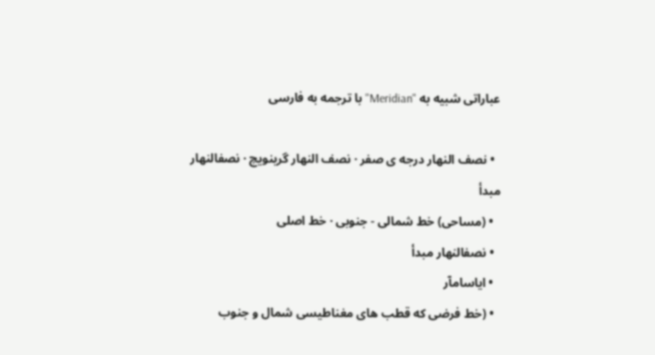عباراتی شبیه به "Meridian" با ترجمه به فارسی

  • نصف النهار درجه ی صفر · نصف النهار گرینویچ · نصفالنهار مبدأ
  • (مساحی) خط شمالی - جنوبی · خط اصلی
  • نصفالنهار مبدأ
  • ایاسامآر
  • (خط فرضی که قطب های مغناطیسی شمال و جنوب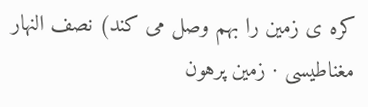کره ی زمین را بهم وصل می کند) نصف النهار مغناطیسی · زمین پرهون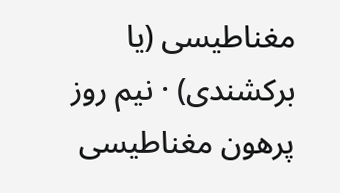مغناطیسی (یا برکشندی) · نیم روز پرهون مغناطیسی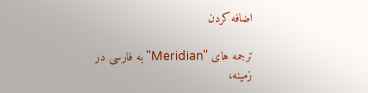اضافه کردن

ترجمه های "Meridian" به فارسی در زمینه،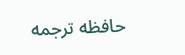حافظه ترجمه